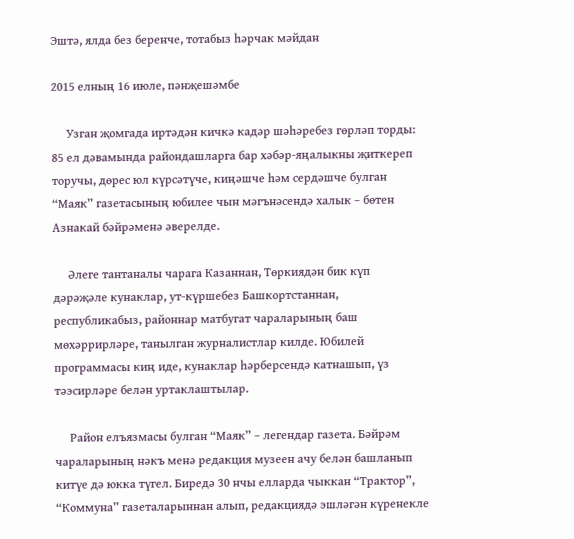Эштә, ялда без беренче, тотабыз һәрчак мәйдан

2015 елның 16 июле, пәнҗешәмбе

     Узган җомгада иртәдән кичкә кадәр шәһәребез гөрләп торды: 85 ел дәвамында райондашларга бар хәбәр-яңалыкны җиткереп торучы, дөрес юл күрсәтүче, киңәшче һәм сердәшче булган “Маяк” газетасының юбилее чын мәгънәсендә халык – бөтен Азнакай бәйрәменә әверелде.

     Әлеге тантаналы чарага Казаннан, Төркиядән бик күп дәрәҗәле кунаклар, ут-күршебез Башкортстаннан, республикабыз, районнар матбугат чараларының баш мөхәррирләре, танылган журналистлар килде. Юбилей программасы киң иде, кунаклар һәрберсендә катнашып, үз тәэсирләре белән уртаклаштылар.

     Район елъязмасы булган “Маяк” – легендар газета. Бәйрәм чараларының нәкъ менә редакция музеен ачу белән башланып китүе дә юкка түгел. Биредә 30 нчы елларда чыккан “Трактор”, “Коммуна” газеталарыннан алып, редакциядә эшләгән күренекле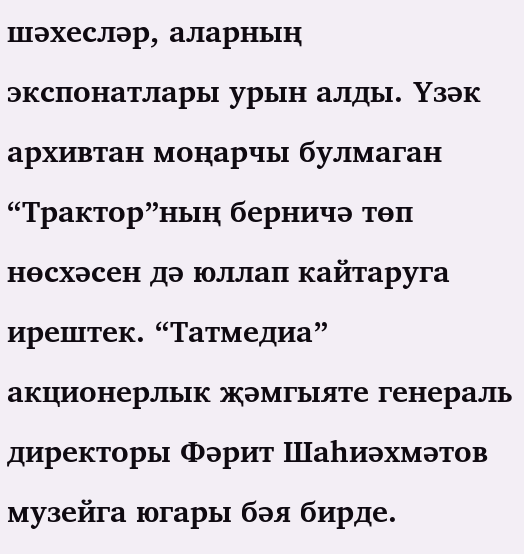шәхесләр, аларның экспонатлары урын алды. Үзәк архивтан моңарчы булмаган “Трактор”ның берничә төп нөсхәсен дә юллап кайтаруга ирештек. “Татмедиа” акционерлык җәмгыяте генераль директоры Фәрит Шаһиәхмәтов музейга югары бәя бирде.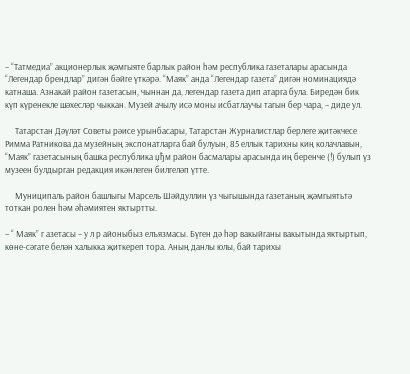– “Татмедиа” акционерлык җәмгыяте барлык район һәм республика газеталары арасында “Легендар брендлар” дигән бәйге үткәрә. “Маяк” анда “Легендар газета” дигән номинациядә катнаша. Азнакай район газетасын, чыннан да, легендар газета дип атарга була. Биредән бик күп күренекле шәхесләр чыккан. Музей ачылу исә моны исбатлаучы тагын бер чара, – диде ул.

     Татарстан Дәүләт Советы рәисе урынбасары, Татарстан Журналистлар берлеге җитәкчесе Римма Ратникова да музейның экспонатларга бай булуын, 85 еллык тарихны киң колачлавын, “Маяк” газетасының башка республика џђм район басмалары арасында иң беренче (!) булып үз музеен булдырган редакция икәнлеген билгеләп үтте.

     Муниципаль район башлыгы Марсель Шәйдуллин үз чыгышында газетаның җәмгыятьтә тоткан ролен һәм әһәмиятен яктыртты.

– “ Маяк” г азетасы – у л р айоныбыз елъязмасы. Бүген дә һәр вакыйганы вакытында яктыртып, көне-сәгате белән халыкка җиткереп тора. Аның данлы юлы, бай тарихы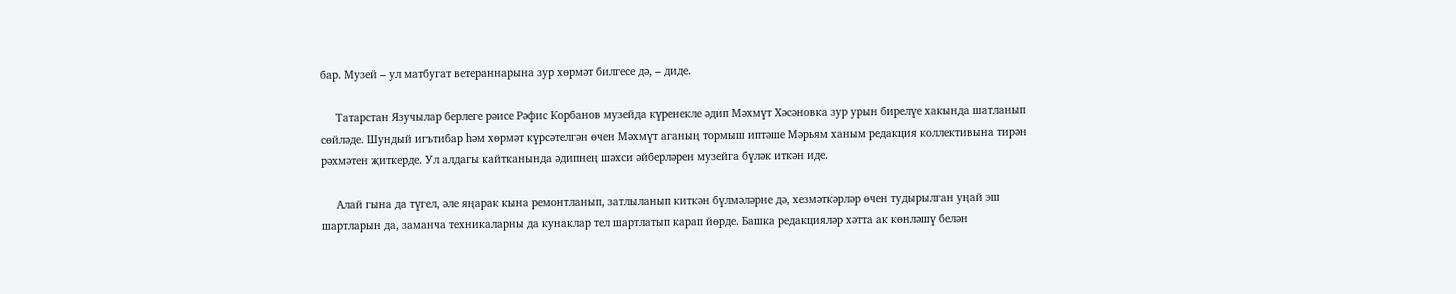бар. Музей – ул матбугат ветераннарына зур хөрмәт билгесе дә, – диде.

     Татарстан Язучылар берлеге рәисе Рәфис Корбанов музейда күренекле әдип Мәхмүт Хәсәновка зур урын бирелүе хакында шатланып сөйләде. Шундый игътибар һәм хөрмәт күрсәтелгән өчен Мәхмүт аганың тормыш иптәше Мәрьям ханым редакция коллективына тирән рәхмәтен җиткерде. Ул алдагы кайтканында әдипнең шәхси әйберләрен музейга бүләк иткән иде.

     Алай гына да түгел, әле яңарак кына ремонтланып, затлыланып киткән бүлмәләрне дә, хезмәткәрләр өчен тудырылган уңай эш шартларын да, заманча техникаларны да кунаклар тел шартлатып карап йөрде. Башка редакцияләр хәтта ак көнләшү белән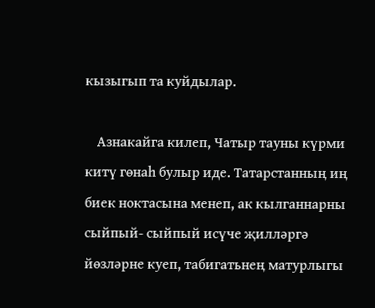кызыгып та куйдылар.

    Азнакайга килеп, Чатыр тауны күрми китү гөнаһ булыр иде. Татарстанның иң биек ноктасына менеп, ак кылганнарны сыйпый- сыйпый исүче җилләргә йөзләрне куеп, табигатьнең матурлыгы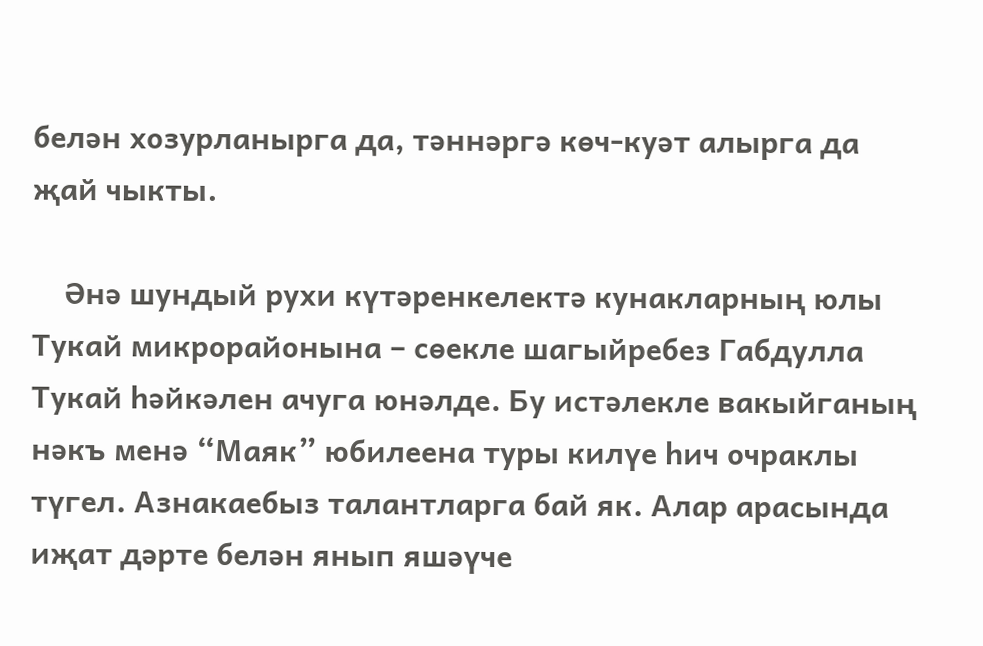белән хозурланырга да, тәннәргә көч-куәт алырга да җай чыкты.

    Әнә шундый рухи күтәренкелектә кунакларның юлы Тукай микрорайонына – сөекле шагыйребез Габдулла Тукай һәйкәлен ачуга юнәлде. Бу истәлекле вакыйганың нәкъ менә “Маяк” юбилеена туры килүе һич очраклы түгел. Азнакаебыз талантларга бай як. Алар арасында иҗат дәрте белән янып яшәүче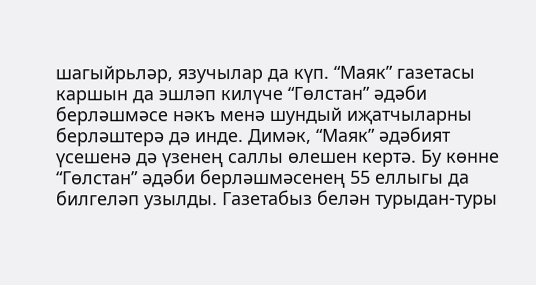шагыйрьләр, язучылар да күп. “Маяк” газетасы каршын да эшләп килүче “Гөлстан” әдәби берләшмәсе нәкъ менә шундый иҗатчыларны берләштерә дә инде. Димәк, “Маяк” әдәбият үсешенә дә үзенең саллы өлешен кертә. Бу көнне “Гөлстан” әдәби берләшмәсенең 55 еллыгы да билгеләп узылды. Газетабыз белән турыдан-туры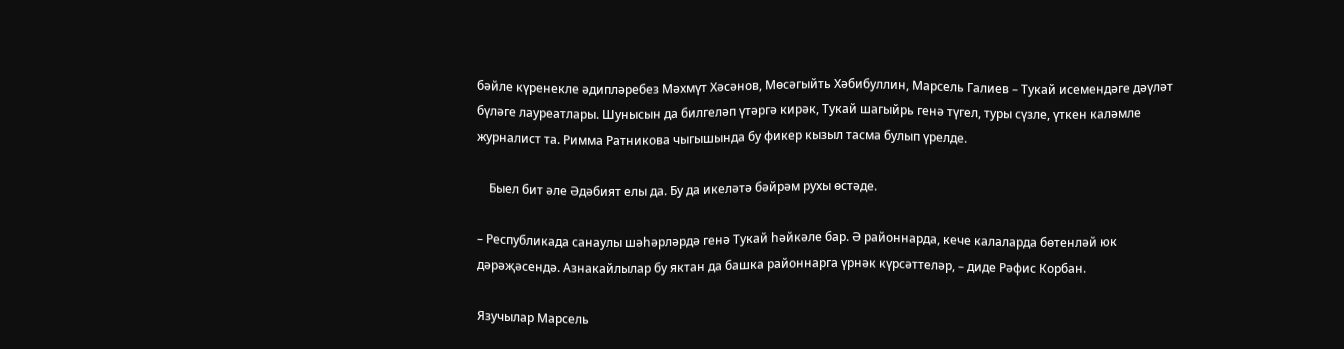бәйле күренекле әдипләребез Мәхмүт Хәсәнов, Мөсәгыйть Хәбибуллин, Марсель Галиев – Тукай исемендәге дәүләт бүләге лауреатлары. Шунысын да билгеләп үтәргә кирәк, Тукай шагыйрь генә түгел, туры сүзле, үткен каләмле журналист та. Римма Ратникова чыгышында бу фикер кызыл тасма булып үрелде.

    Быел бит әле Әдәбият елы да. Бу да икеләтә бәйрәм рухы өстәде.

– Республикада санаулы шәһәрләрдә генә Тукай һәйкәле бар. Ә районнарда, кече калаларда бөтенләй юк дәрәҗәсендә. Азнакайлылар бу яктан да башка районнарга үрнәк күрсәттеләр, – диде Рәфис Корбан.

Язучылар Марсель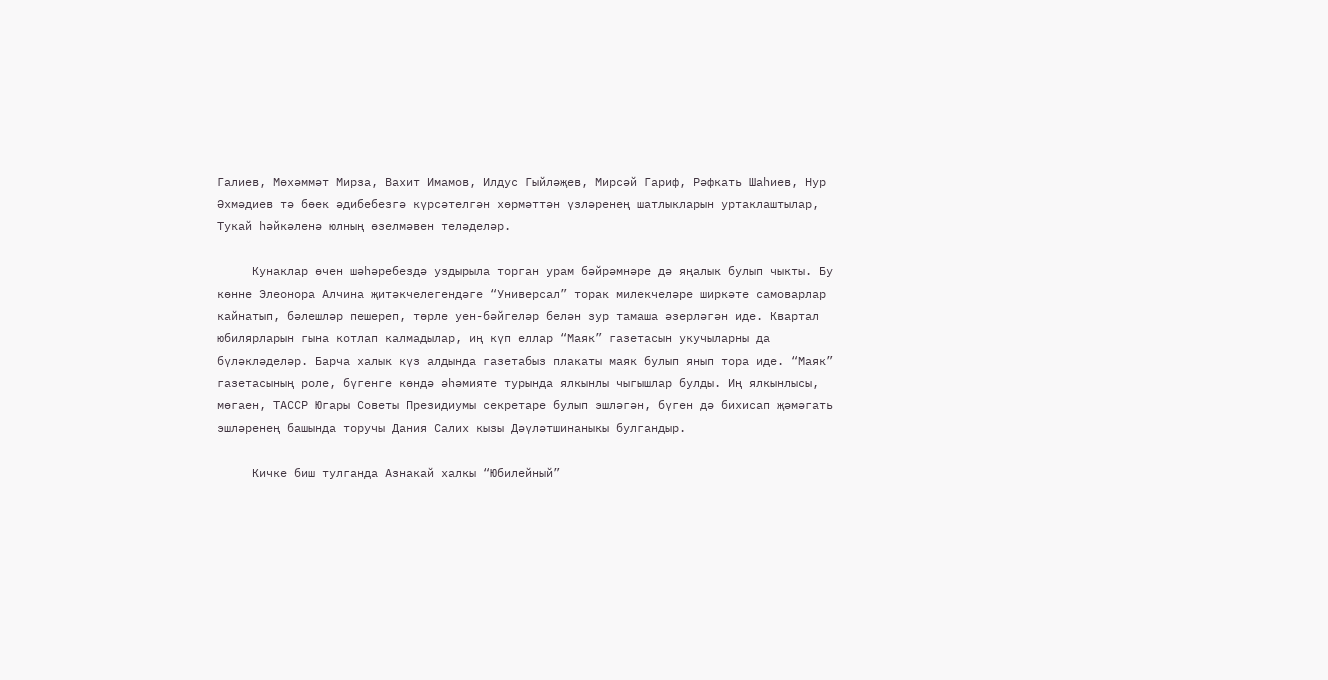Галиев, Мөхәммәт Мирза, Вахит Имамов, Илдус Гыйләҗев, Мирсәй Гариф, Рәфкать Шаһиев, Нур Әхмәдиев тә бөек әдибебезгә күрсәтелгән хөрмәттән үзләренең шатлыкларын уртаклаштылар, Тукай һәйкәленә юлның өзелмәвен теләделәр.

     Кунаклар өчен шәһәребездә уздырыла торган урам бәйрәмнәре дә яңалык булып чыкты. Бу көнне Элеонора Алчина җитәкчелегендәге “Универсал” торак милекчеләре ширкәте самоварлар кайнатып, бәлешләр пешереп, төрле уен-бәйгеләр белән зур тамаша әзерләгән иде. Квартал юбилярларын гына котлап калмадылар, иң күп еллар “Маяк” газетасын укучыларны да бүләкләделәр. Барча халык күз алдында газетабыз плакаты маяк булып янып тора иде. “Маяк” газетасының роле, бүгенге көндә әһәмияте турында ялкынлы чыгышлар булды. Иң ялкынлысы, мөгаен, ТАССР Югары Советы Президиумы секретаре булып эшләгән, бүген дә бихисап җәмәгать эшләренең башында торучы Дания Салих кызы Дәүләтшинаныкы булгандыр.

     Кичке биш тулганда Азнакай халкы “Юбилейный”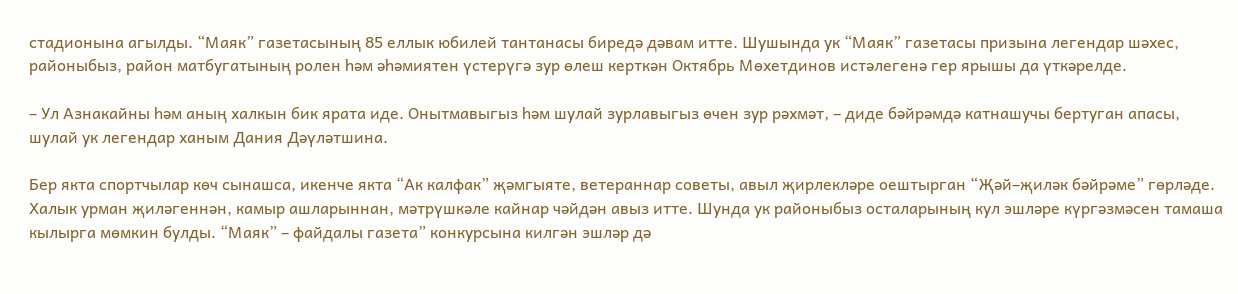стадионына агылды. “Маяк” газетасының 85 еллык юбилей тантанасы биредә дәвам итте. Шушында ук “Маяк” газетасы призына легендар шәхес, районыбыз, район матбугатының ролен һәм әһәмиятен үстерүгә зур өлеш керткән Октябрь Мөхетдинов истәлегенә гер ярышы да үткәрелде.

– Ул Азнакайны һәм аның халкын бик ярата иде. Онытмавыгыз һәм шулай зурлавыгыз өчен зур рәхмәт, – диде бәйрәмдә катнашучы бертуган апасы, шулай ук легендар ханым Дания Дәүләтшина.

Бер якта спортчылар көч сынашса, икенче якта “Ак калфак” җәмгыяте, ветераннар советы, авыл җирлекләре оештырган “Җәй–җиләк бәйрәме” гөрләде. Халык урман җиләгеннән, камыр ашларыннан, мәтрүшкәле кайнар чәйдән авыз итте. Шунда ук районыбыз осталарының кул эшләре күргәзмәсен тамаша кылырга мөмкин булды. “Маяк” – файдалы газета” конкурсына килгән эшләр дә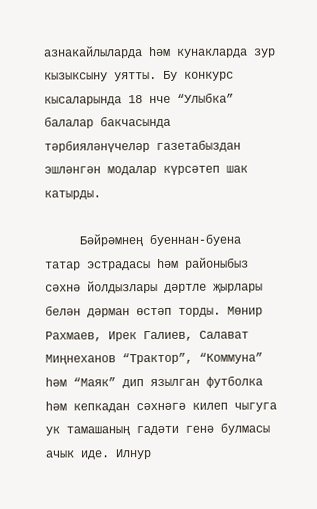азнакайлыларда һәм кунакларда зур кызыксыну уятты. Бу конкурс кысаларында 18 нче “Улыбка” балалар бакчасында тәрбияләнүчеләр газетабыздан эшләнгән модалар күрсәтеп шак катырды.

     Бәйрәмнең буеннан-буена татар эстрадасы һәм районыбыз сәхнә йолдызлары дәртле җырлары белән дәрман өстәп торды. Мөнир Рахмаев, Ирек Галиев, Салават Миңнеханов “Трактор”, “Коммуна” һәм “Маяк” дип язылган футболка һәм кепкадан сәхнәгә килеп чыгуга ук тамашаның гадәти генә булмасы ачык иде. Илнур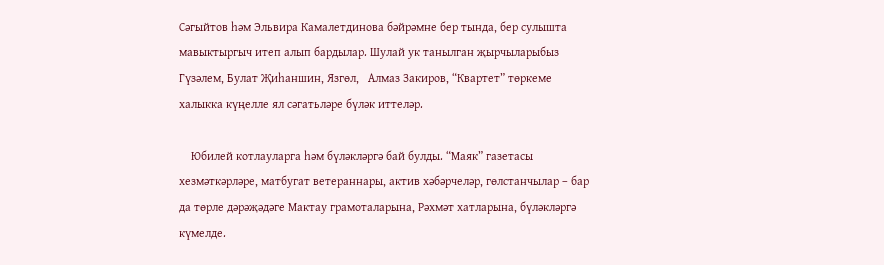Сәгыйтов һәм Эльвира Камалетдинова бәйрәмне бер тында, бер сулышта мавыктыргыч итеп алып бардылар. Шулай ук танылган җырчыларыбыз Гүзәлем, Булат Җиһаншин, Язгөл,   Алмаз Закиров, “Квартет” төркеме халыкка күңелле ял сәгатьләре бүләк иттеләр.

    Юбилей котлауларга һәм бүләкләргә бай булды. “Маяк” газетасы хезмәткәрләре, матбугат ветераннары, актив хәбәрчеләр, гөлстанчылар – бар да төрле дәрәҗәдәге Мактау грамоталарына, Рәхмәт хатларына, бүләкләргә күмелде.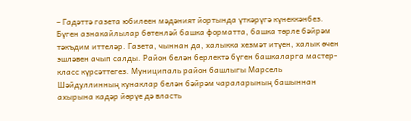– Гадәттә газета юбилеен мәдәният йортында үткәрүгә күнеккәнбез. Бүген азнакайлылар бөтенләй башка форматта, башка төрле бәйрәм тәкъдим иттеләр. Газета, чыннан да, халыкка хезмәт итүен, халык өчен эшләвен ачып салды. Район белән берлектә бүген башкаларга мастер-класс күрсәттегез. Муниципаль район башлыгы Марсель Шәйдуллинның кунаклар белән бәйрәм чараларының башыннан ахырына кадәр йөрүе дә власть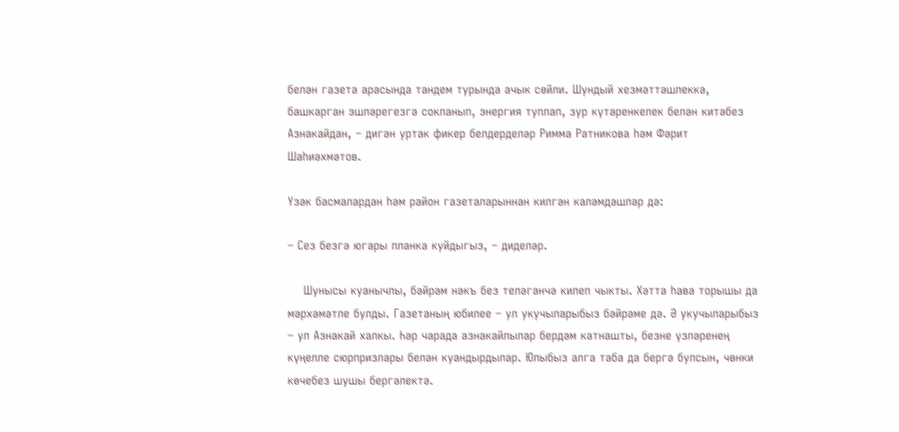белән газета арасында тандем турында ачык сөйли. Шундый хезмәттәшлеккә, башкарган эшләрегезгә сокланып, энергия туплап, зур күтәренкелек белән китәбез Азнакайдан, – дигән уртак фикер белдерделәр Римма Ратникова һәм Фәрит Шаһиәхмәтов.

Үзәк басмалардан һәм район газеталарыннан килгән каләмдәшләр дә:

– Сез безгә югары планка куйдыгыз, – диделәр.

    Шунысы куанычлы, бәйрәм нәкъ без теләгәнчә килеп чыкты. Хәтта һава торышы да мәрхәмәтле булды. Газетаның юбилее – ул укучыларыбыз бәйрәме дә. Ә укучыларыбыз – ул Азнакай халкы. Һәр чарада азнакайлылар бердәм катнашты, безне үзләренең күңелле сюрпризлары белән куандырдылар. Юлыбыз алга таба да бергә булсын, чөнки көчебез шушы бергәлектә.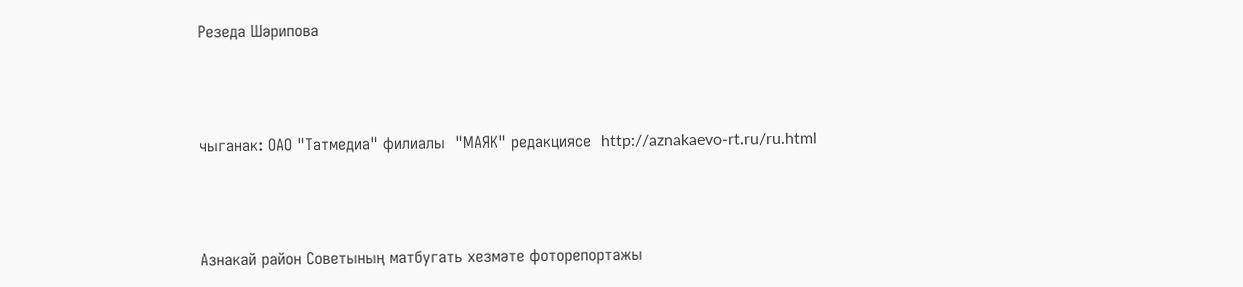Резеда Шәрипова



чыганак: ОАО "Татмедиа" филиалы  "МАЯК" редакциясе  http://aznakaevo-rt.ru/ru.html



Азнакай район Советының матбугать хезмәте фоторепортажы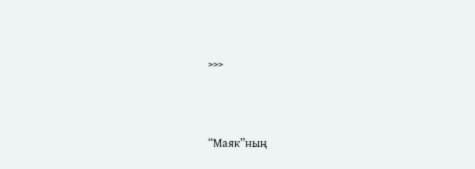>>>



“Маяк”ның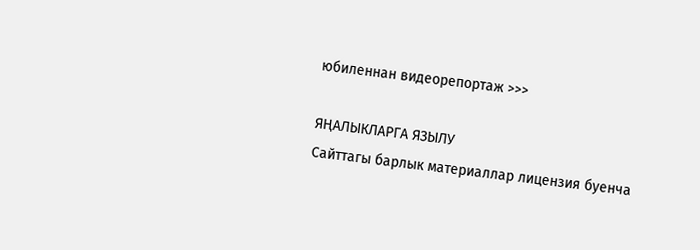юбиленнан видеорепортаж >>>

ЯҢАЛЫКЛАРГА ЯЗЫЛУ
Сайттагы барлык материаллар лицензия буенча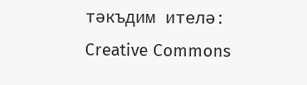тәкъдим ителә:
Creative Commons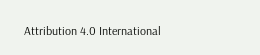Attribution 4.0 International